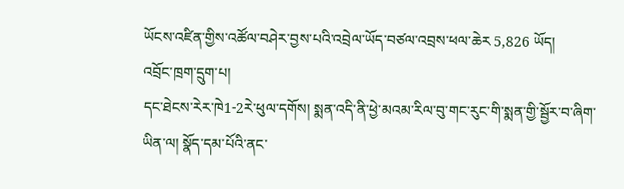ཡོངས་འཛིན་གྱིས་འཚོལ་བཤེར་བྱས་པའི་འབྲེལ་ཡོད་བཙལ་འབྲས་ཕལ་ཆེར 5,826 ཡོད།
འབྲོང་ཁྲག་དྲུག་པ།
དང་ཐེངས་རེར་ཁེ1-2རེ་ཕུལ་དགོས། སྨན་འདི་ནི་ཕྱེ་མའམ་རིལ་བུ་གང་རུང་གི་སྨན་གྱི་སྦྱོར་བ་ཞིག་ཡིན་ལ། སྣོད་དམ་པོའི་ནང་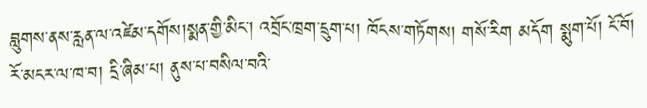བླུགས་ནས་རླན་ལ་འཛེམ་དགོས།སྨན་གྱི་མིང་། འབྲོང་ཁྲག་དྲུག་པ། ཁོངས་གཏོགས། གསོ་རིག མདོག སྨུག་པོ། ངོ་བོ། རོ་མངར་ལ་ཁ་བ། དྲི་ཞིམ་པ། ནུས་པ་བསིལ་བའི་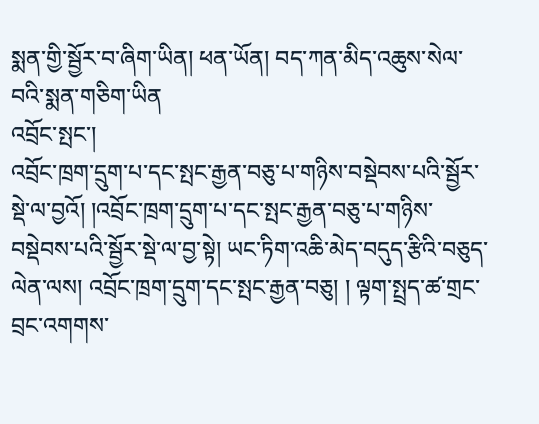སྨན་གྱི་སྦྱོར་བ་ཞིག་ཡིན། ཕན་ཡོན། བད་ཀན་མིད་འཆུས་སེལ་བའི་སྨན་གཅིག་ཡིན
འབྲོང་སྤང་།
འབྲོང་ཁྲག་དྲུག་པ་དང་སྤང་རྒྱན་བཅུ་པ་གཉིས་བསྡེབས་པའི་སྦྱོར་སྡེ་ལ་བྱའོ། །འབྲོང་ཁྲག་དྲུག་པ་དང་སྤང་རྒྱན་བཅུ་པ་གཉིས་བསྡེབས་པའི་སྦྱོར་སྡེ་ལ་བྱ་སྟེ། ཡང་ཏིག་འཆི་མེད་བདུད་རྩིའི་བཅུད་ལེན་ལས། འབྲོང་ཁྲག་དྲུག་དང་སྤང་རྒྱན་བཅུ། ། ལྟག་སྤྲད་ཚ་གྲང་བྲང་འགགས་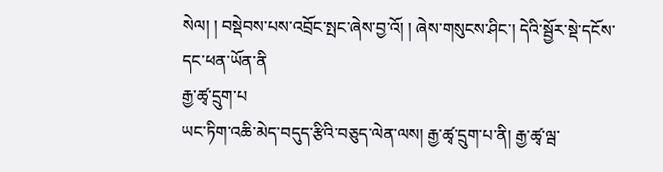སེལ། ། བསྡེབས་པས་འབྲོང་སྤང་ཞེས་བྱ་འོ། ། ཞེས་གསུངས་ཤིང་། དེའི་སྦྱོར་སྡེ་དངོས་དང་ཕན་ཡོན་ནི
རྒྱ་ཚྭ་དྲུག་པ
ཡང་ཏིག་འཆི་མེད་བདུད་རྩིའི་བཅུད་ལེན་ལས། རྒྱ་ཚྭ་དྲུག་པ་ནི། རྒྱ་ཚྭ་ལྦ་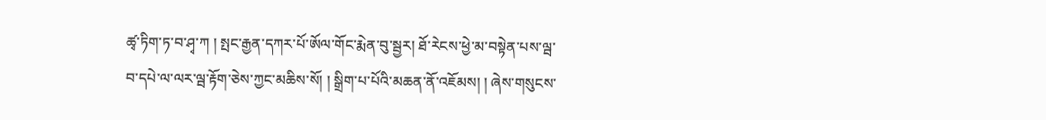ཚྭ་ཏིག་ཏ་བ་ཤྭ་ཀ ། སྤང་རྒྱན་དཀར་པོ་ཨོལ་གོང་རྨེན་བུ་སྦྱར། ཐོ་རེངས་ཕྱེ་མ་བསྟེན་པས་ལྦ་བ་དཔེ་ལ་ལར་ལྦ་རྟོག་ཅེས་ཀྱང་མཆིས་སོ། ། སྒྲིག་པ་པོའི་མཆན་ནོ་འཇོམས། ། ཞེས་གསུངས་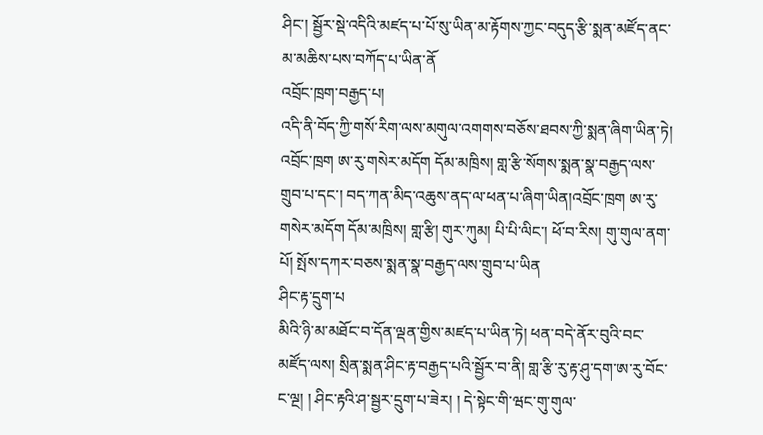ཤིང་། སྦྱོར་སྡེ་འདིའི་མཛད་པ་པོ་སུ་ཡིན་མ་རྟོགས་ཀྱང་བདུད་རྩི་སྨན་མཛོད་ནང་མ་མཆིས་པས་བཀོད་པ་ཡིན་ནོ
འབྲོང་ཁྲག་བརྒྱད་པ།
འདི་ནི་བོད་ཀྱི་གསོ་རིག་ལས་མགུལ་འགགས་བཅོས་ཐབས་ཀྱི་སྨན་ཞིག་ཡིན་ཏེ། འབྲོང་ཁྲག ཨ་རུ་གསེར་མདོག དོམ་མཁྲིས། གླ་རྩི་སོགས་སྨན་སྣ་བརྒྱད་ལས་གྲུབ་པ་དང་། བད་ཀན་མིད་འཆུས་ནད་ལ་ཕན་པ་ཞིག་ཡིན།འབྲོང་ཁྲག ཨ་རུ་གསེར་མདོག དོམ་མཁྲིས། གླ་རྩི། གུར་ཀུམ། པི་པི་ལིང་། ཕོ་བ་རིས། གུ་གུལ་ནག་པོ། སྤོས་དཀར་བཅས་སྨན་སྣ་བརྒྱད་ལས་གྲུབ་པ་ཡིན
ཤིང་རྟ་དྲུག་པ
མིའི་ཉི་མ་མཐོང་བ་དོན་ལྡན་གྱིས་མཛད་པ་ཡིན་ཏེ། ཕན་བདེ་ནོར་བུའི་བང་མཛོད་ལས། སྲིན་སྨན་ཤིང་རྟ་བརྒྱད་པའི་སྦྱོར་བ་ནི། གླ་རྩི་རུ་རྟ་ཤུ་དག་ཨ་རུ་བོང་ང་ལྔ། ། ཤིང་རྟའི་ཤ་སྦྱར་དྲུག་པ་ཟེར། ། དེ་སྟེང་གི་ཝང་གུ་གུལ་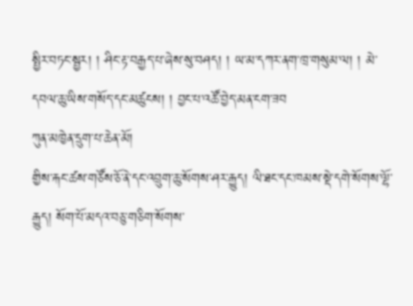སྤྱིར་བཏང་སྦྱར། ། ཤིང་རྟ་བརྒྱད་པ་ཞེས་སུ་བཤད། ། ཡ་མ་དཀར་ནག་ཁྲ་གསུམ་ལ། ། མེ་དབལ་ཆུ་ཡིས་གསོད་དང་མཚུངས། ། བྱང་པ་འཚོ་བྱེད་མན་ངག་ཟབ
ཀུན་མཁྱེན་དྲུག་པ་ཆེན་མོ།
གྱིས་རྐང་ཚས་གཙོས་ཅོ་ནེ་དང་འབྲུག་ཆུ་སོགས་ཤར་རྒྱུད། ལི་ཐང་དང་ཁམས་སྡེ་དགེ་སོགས་ལྷོ་རྒྱུད། སོག་པོ་མདའ་བཅུ་གཅིག་སོགས་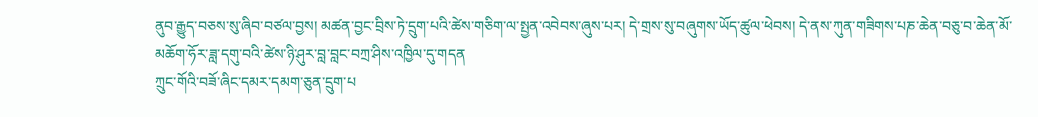ནུབ་རྒྱུད་བཅས་སུ་ཞིབ་བཙལ་བྱས། མཚན་བྱང་བྲིས་ཏེ་དྲུག་པའི་ཚེས་གཅིག་ལ་སྤྱན་འབེབས་ཞུས་པར། དེ་གྲས་སུ་བཞུགས་ཡོད་ཚུལ་ཕེབས། དེ་ནས་ཀུན་གཟིགས་པཎ་ཆེན་བཅུ་བ་ཆེན་མོ་མཆོག་ཧོར་ཟླ་དགུ་བའི་ཚེས་ཉི་ཤུར་བླ་བླང་བཀྲ་ཤིས་འཁྱིལ་དུ་གདན
ཀྲུང་གོའི་བཟོ་ཞིང་དམར་དམག་ཅུན་དྲུག་པ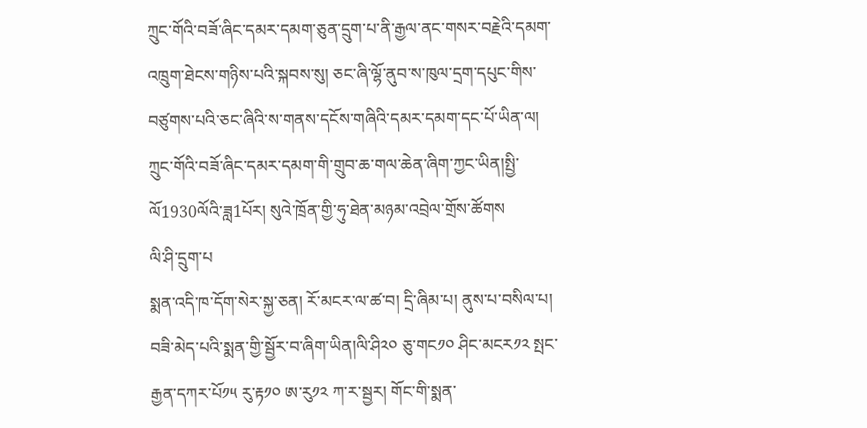ཀྲུང་གོའི་བཟོ་ཞིང་དམར་དམག་ཅུན་དྲུག་པ་ནི་རྒྱལ་ནང་གསར་བརྗེའི་དམག་འཁྲུག་ཐེངས་གཉིས་པའི་སྐབས་སུ། ཅང་ཞི་ལྷོ་ནུབ་ས་ཁུལ་དྲག་དཔུང་གིས་བཙུགས་པའི་ཅང་ཞིའི་ས་གནས་དངོས་གཞིའི་དམར་དམག་དང་པོ་ཡིན་ལ། ཀྲུང་གོའི་བཟོ་ཞིང་དམར་དམག་གི་གྲུབ་ཆ་གལ་ཆེན་ཞིག་ཀྱང་ཡིན།སྤྱི་ལོ1930ལོའི་ཟླ1པོར། སུའེ་ཁྲོན་གྱི་ཧུ་ཐེན་མཉམ་འབྲེལ་གྲོས་ཚོགས
ལི་ཤི་དྲུག་པ
སྨན་འདི་ཁ་དོག་སེར་སྐྱ་ཅན། རོ་མངར་ལ་ཚ་བ། དྲི་ཞིམ་པ། ནུས་པ་བསིལ་པ། བཟི་མེད་པའི་སྨན་གྱི་སྦྱོར་བ་ཞིག་ཡིན།ལི་ཤི༢༠ ཅུ་གང༡༠ ཤིང་མངར༡༢ སྤང་རྒྱན་དཀར་པོ༡༥ རུ་རྟ༡༠ ཨ་རུ༡༢ ཀ་ར་སྦྱར། གོང་གི་སྨན་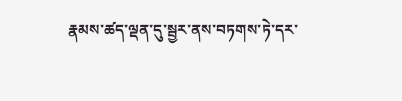རྣམས་ཚད་ལྡན་དུ་སྦྱར་ནས་བཏགས་ཏེ་དར་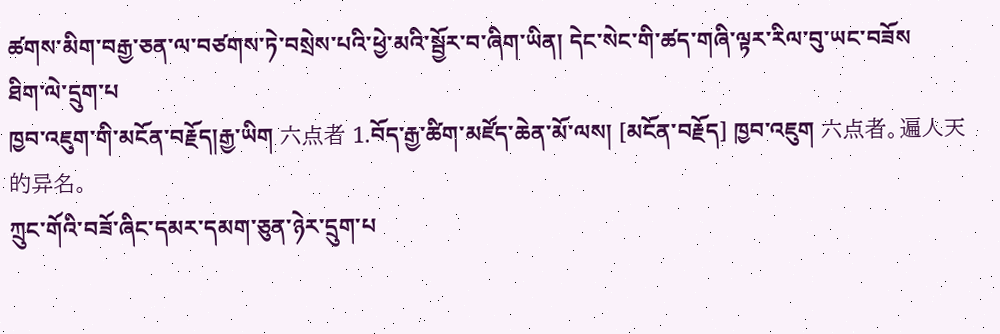ཚགས་མིག་བརྒྱ་ཅན་ལ་བཙགས་ཏེ་བསྲེས་པའི་ཕྱེ་མའི་སྦྱོར་བ་ཞིག་ཡིན། དེང་སེང་གི་ཚད་གཞི་ལྟར་རིལ་བུ་ཡང་བཟོས
ཐིག་ལེ་དྲུག་པ
ཁྱབ་འཇུག་གི་མངོན་བརྗོད།རྒྱ་ཡིག 六点者 1.བོད་རྒྱ་ཚིག་མཛོད་ཆེན་མོ་ལས། [མངོན་བརྗོད] ཁྱབ་འཇུག 六点者。遍人天的异名。
ཀྲུང་གོའི་བཟོ་ཞིང་དམར་དམག་ཅུན་ཉེར་དྲུག་པ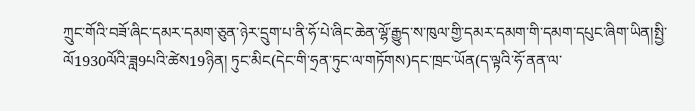ཀྲུང་གོའི་བཟོ་ཞིང་དམར་དམག་ཅུན་ཉེར་དྲུག་པ་ནི་ཧོ་པེ་ཞིང་ཆེན་ལྷོ་རྒྱུད་ས་ཁུལ་གྱི་དམར་དམག་གི་དམག་དཔུང་ཞིག་ཡིན།སྤྱི་ལོ1930ལོའི་ཟླ9པའི་ཚེས19ཉིན། ཏུང་མིང(དེང་གི་ཧྲན་ཏུང་ལ་གཏོགས)དང་ཁྲང་ཡོན(ད་ལྟའི་ཧོ་ནན་ལ་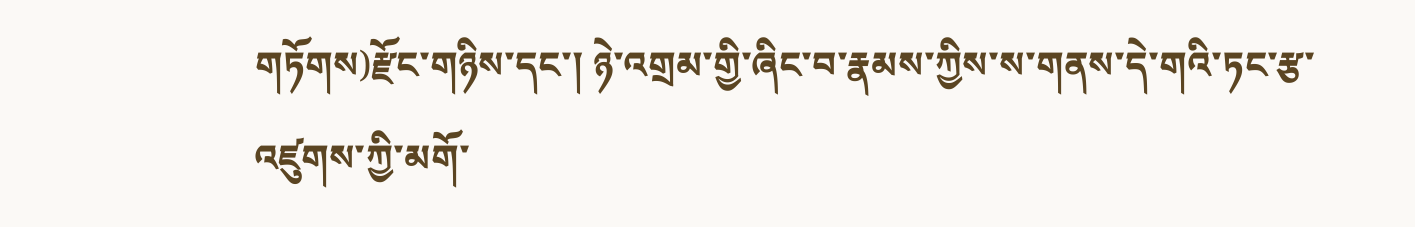གཏོགས)རྫོང་གཉིས་དང་། ཉེ་འགྲམ་གྱི་ཞིང་བ་རྣམས་ཀྱིས་ས་གནས་དེ་གའི་ཏང་རྩ་འཛུགས་ཀྱི་མགོ་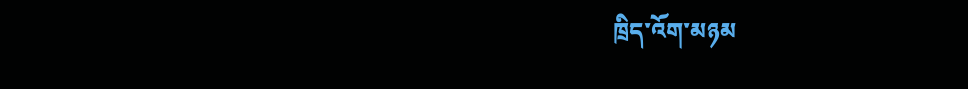ཁྲིད་འོག་མཉམ